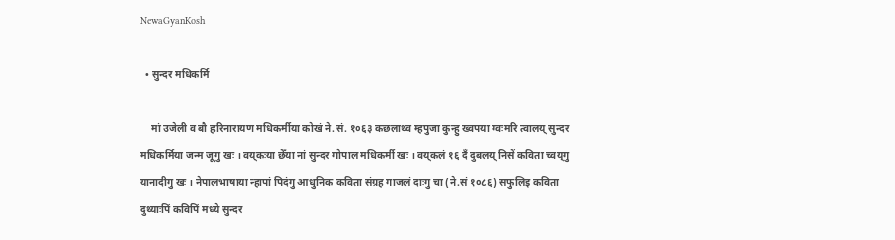NewaGyanKosh

  • सुन्दर मधिकर्मि

    मां उजेली व बौ हरिनारायण मधिकर्मीया कोखं ने.सं. १०६३ कछलाथ्व म्हपुजा कुन्हु ख्वपया ग्वःमरि त्वालय् सुन्दर मधिकर्मिया जन्म जूगु खः । वय्‌कःया छेँया नां सुन्दर गोपाल मधिकर्मी खः । वय्‌कलं १६ दँ दुबलय् निसें कविता च्वय्‌गु यानादीगु खः । नेपालभाषाया न्हापां पिदंगु आधुनिक कविता संग्रह गाजलं दाःगु चा (ने.सं १०८६) सफुलिइ कविता दुथ्याःपिं कविपिं मध्ये सुन्दर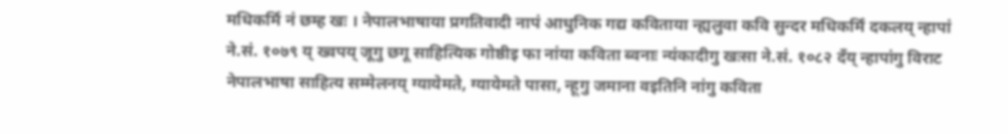मधिकर्मि नं छम्ह खः । नेपालभाषाया प्रगतिवादी नापं आधुनिक गद्य कविताया न्ह्यलुवा कवि सुन्दर मधिकर्मिं दकलय् न्हापां ने.सं. १०७९ य् ख्वपय् जूगु छगू साहित्यिक गोष्ठीइ फा नांया कविता ब्वनाः न्यंकादीगु खःसा ने.सं. १०८२ दँय् न्हापांगु विराट नेपालभाषा साहित्य सम्मेलनय् ग्यायेमते, ग्यायेमते पासा, न्हूगु जमाना वइतिनि नांगु कविता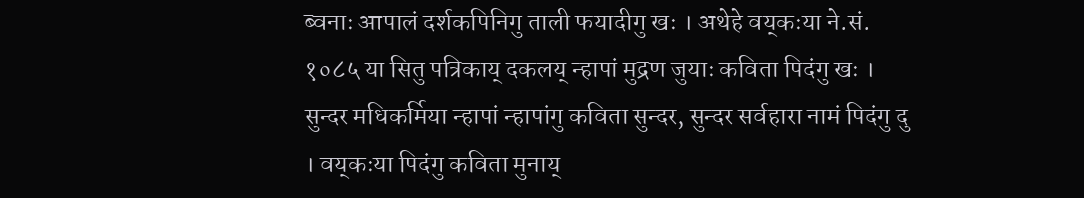ब्वनाः आपालं दर्शकपिनिगु ताली फयादीगु खः । अथेहे वय्‌कःया ने.सं. १०८५ या सितु पत्रिकाय् दकलय् न्हापां मुद्रण जुयाः कविता पिदंगु खः । सुन्दर मधिकर्मिया न्हापां न्हापांगु कविता सुन्दर, सुन्दर सर्वहारा नामं पिदंगु दु । वय्‌कःया पिदंगु कविता मुनाय्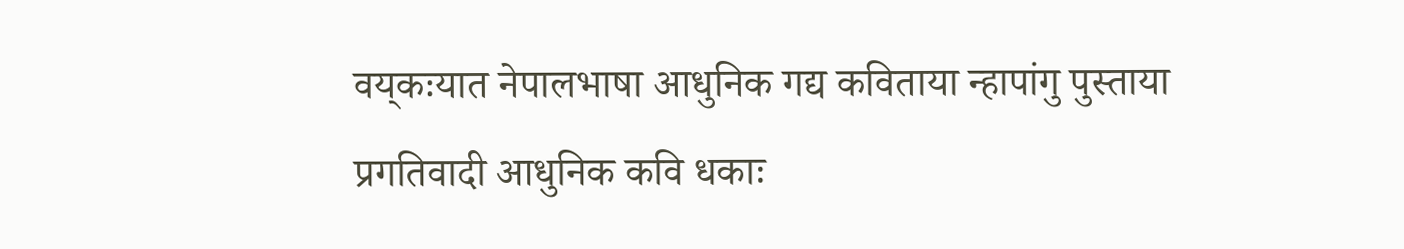वय्‌कःयात नेपालभाषा आधुनिक गद्य कविताया न्हापांगु पुस्ताया प्रगतिवादी आधुनिक कवि धकाः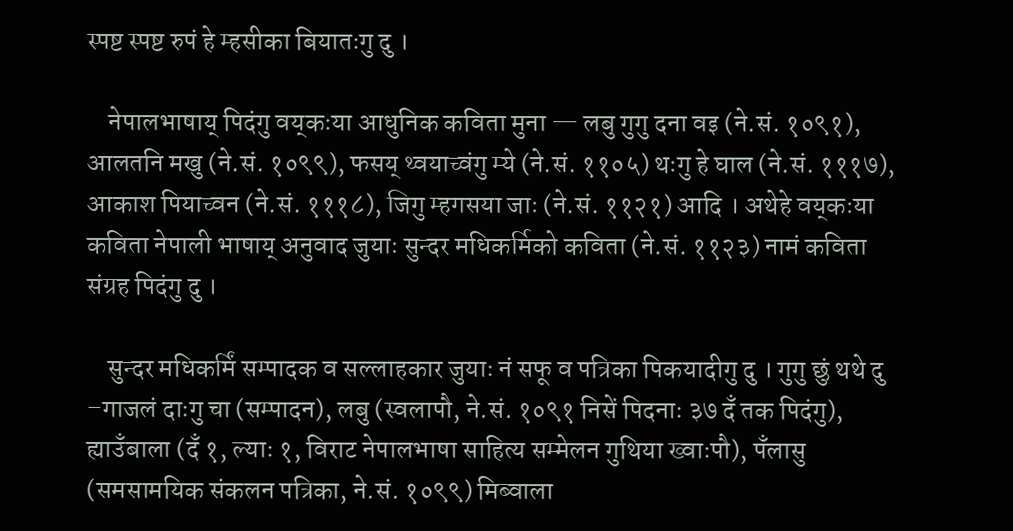स्पष्ट स्पष्ट रुपं हे म्हसीका बियातःगु दु ।

    नेपालभाषाय् पिदंगु वय्‌कःया आधुनिक कविता मुना — लबु गुगु दना वइ (ने.सं. १०९१), आलतनि मखु (ने.सं. १०९९), फसय् थ्वयाच्वंगु म्ये (ने.सं. ११०५) थःगु हे घाल (ने.सं. १११७), आकाश पियाच्वन (ने.सं. १११८), जिगु म्हगसया जाः (ने.सं. ११२१) आदि । अथेहे वय्‌कःया कविता नेपाली भाषाय् अनुवाद जुयाः सुन्दर मधिकर्मिको कविता (ने.सं. ११२३) नामं कविता संग्रह पिदंगु दु ।

    सुन्दर मधिकर्मिं सम्पादक व सल्लाहकार जुयाः नं सफू व पत्रिका पिकयादीगु दु । गुगु छुं थथे दु –गाजलं दाःगु चा (सम्पादन), लबु (स्वलापौ, ने.सं. १०९१ निसें पिदनाः ३७ दँ तक पिदंगु), ह्याउँबाला (दँ १, ल्याः १, विराट नेपालभाषा साहित्य सम्मेलन गुथिया ख्वाःपौ), पँलासु (समसामयिक संकलन पत्रिका, ने.सं. १०९९) मिब्वाला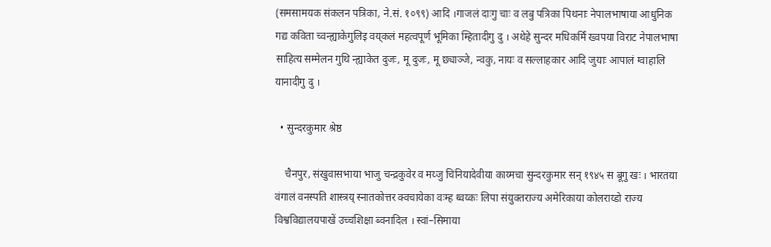(समसामयक संकलन पत्रिका, ने.सं. १०९९) आदि ।गाजलं दाःगु चाः व लबु पत्रिका पिथनाः नेपालभाषाया आधुनिक गद्य कविता च्वन्ह्याकेगुलिइ वय्‌कलं महत्वपूर्ण भूमिका म्हितादीगु दु । अथेहे सुन्दर मधिकर्मिं ख्वपया विराट नेपालभाषा साहित्य सम्मेलन गुथि न्ह्याकेत दुजः, मू दुजः, मू छ्याञ्जे, न्वकु, नायः व सल्लाहकार आदि जुयाः आपालं ग्वाहालि यानादीगु दु ।

  • सुन्दरकुमार श्रेष्ठ

    चैनपुर, संखुवासभाया भाजु चन्द्रकुवेर व मय्जु चिनियादेवीया काय्मचा सुन्दरकुमार सन् १९४५ स बूगु खः । भारतया वंगालं वनस्पति शास्त्रय् स्नातकोत्तर क्वचायेका वःम्ह थ्वय्कः लिपा संयुक्तराज्य अमेरिकाया कोलराय्डो राज्य विश्वविद्यालयपाखें उच्चशिक्षा ब्वनादिल । स्वां–सिमाया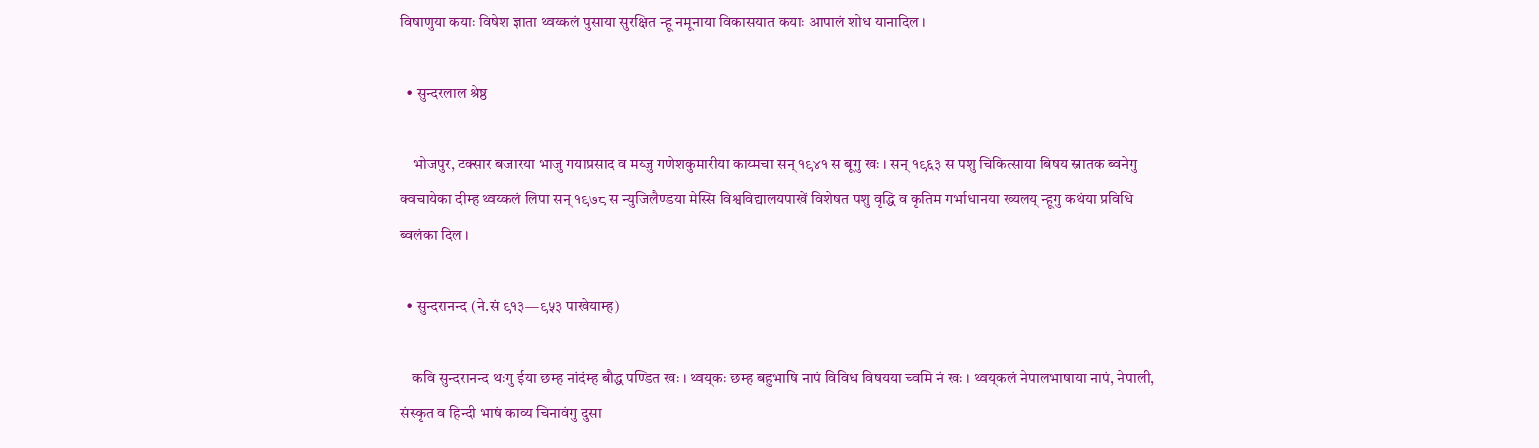विषाणुया कयाः विषेश ज्ञाता थ्वय्कलं पुसाया सुरक्षित न्हू नमूनाया विकासयात कयाः आपालं शोध यानादिल ।

  • सुन्दरलाल श्रेष्ठ

    भोजपुर, टक्सार बजारया भाजु गयाप्रसाद व मय्जु गणेशकुमारीया काय्मचा सन् १९४१ स बूगु खः । सन् १९६३ स पशु चिकित्साया बिषय स्नातक ब्वनेगु क्वचायेका दीम्ह थ्वय्कलं लिपा सन् १९७८ स न्युजिलैण्डया मेस्सि विश्वविद्यालयपाखें विशेषत पशु वृद्धि व कृतिम गर्भाधानया ख्यलय् न्हूगु कथंया प्रविधि ब्वलंका दिल ।

  • सुन्दरानन्द (ने.सं ९१३—९५३ पाखेयाम्ह)

    कवि सुन्दरानन्द थःगु ईया छम्ह नांदंम्ह बौद्ध पण्डित खः । थ्वय्‌कः छम्ह बहुभाषि नापं विविध विषयया च्वमि नं खः । थ्वय्‌कलं नेपालभाषाया नापं, नेपाली, संस्कृत व हिन्दी भाषं काव्य चिनावंगु दुसा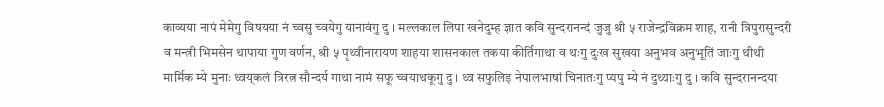काव्यया नापं मेमेगु विषयया नं च्वसु च्वयेगु यानावंगु दु । मल्लकाल लिपा खनेदुम्ह ज्ञात कवि सुन्दरानन्दं जुजु श्री ५ राजेन्द्रविक्रम शाह, रानी त्रिपुरासुन्दरी व मन्त्री भिमसेन थापाया गुण वर्णन, श्री ५ पृथ्वीनारायण शाहया शासनकाल तकया कीर्तिगाथा व थःगु दुःख सुखया अनुभव अनुभूतिं जाःगु थीथी मार्मिक म्ये मुनाः थ्वय्‌कलं त्रिरत्न सौन्दर्य गाथा नामं सफू च्वयाथकूगु दु । थ्व सफुलिइ नेपालभाषां चिनातःगु प्यपु म्ये नं दुथ्याःगु दु । कवि सुन्दरानन्दया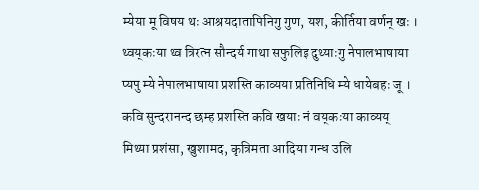म्येया मू विषय थः आश्रयदातापिनिगु गुण, यश, कीर्तिया वर्णन् खः । थ्वय्‌कःया थ्व त्रिरत्न सौन्दर्य गाथा सफुलिइ दुथ्याःगु नेपालभाषाया प्यपु म्ये नेपालभाषाया प्रशस्ति काव्यया प्रतिनिधि म्ये धायेबहः जू । कवि सुन्दरानन्द छम्ह प्रशस्ति कवि खयाः नं वय्‌कःया काव्यय् मिथ्या प्रशंसा, खुशामद, कृत्रिमता आदिया गन्ध उलि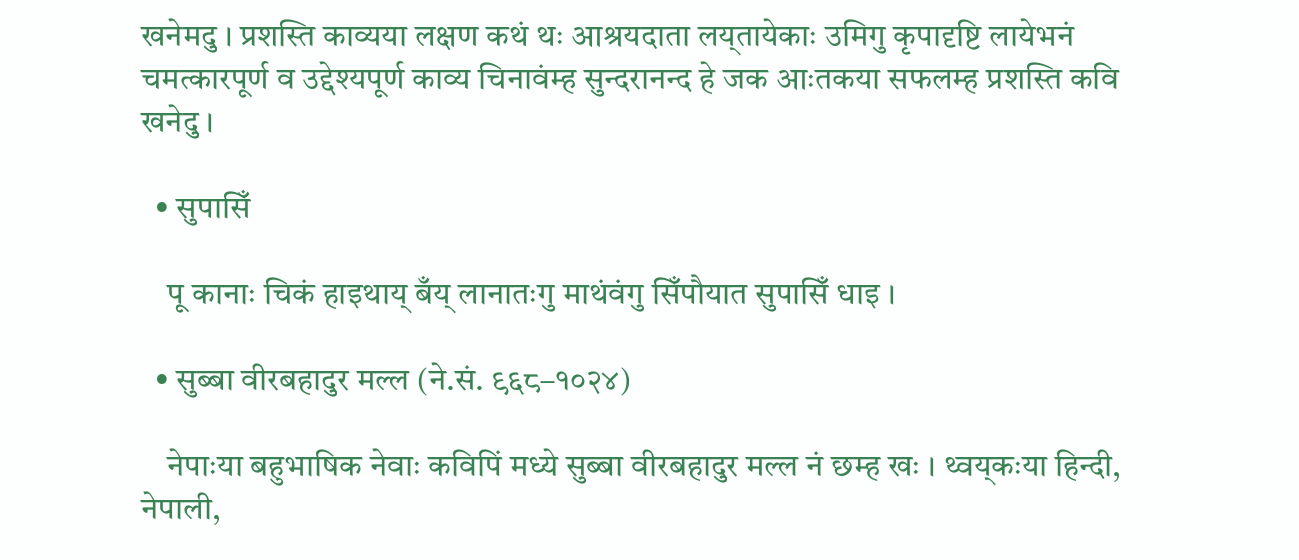खनेमदु । प्रशस्ति काव्यया लक्षण कथं थः आश्रयदाता लय्‌तायेकाः उमिगु कृपादृष्टि लायेभनं चमत्कारपूर्ण व उद्देश्यपूर्ण काव्य चिनावंम्ह सुन्दरानन्द हे जक आःतकया सफलम्ह प्रशस्ति कवि खनेदु ।

  • सुपासिँ

    पू कानाः चिकं हाइथाय् बँय् लानातःगु माथंवंगु सिँपौयात सुपासिँ धाइ ।

  • सुब्बा वीरबहादुर मल्ल (ने.सं. ९६८–१०२४)

    नेपाःया बहुभाषिक नेवाः कविपिं मध्ये सुब्बा वीरबहादुर मल्ल नं छम्ह खः । थ्वय्‌कःया हिन्दी, नेपाली,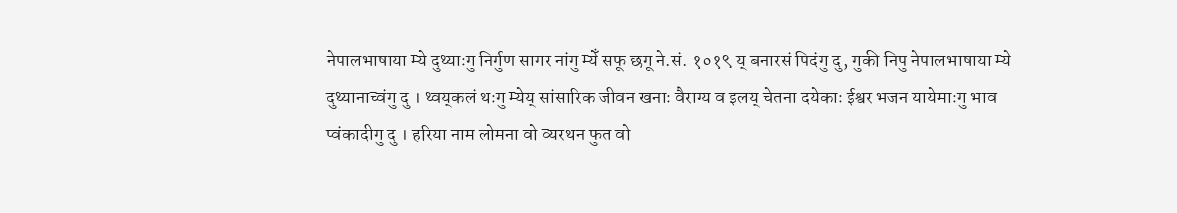नेपालभाषाया म्ये दुथ्याःगु निर्गुण सागर नांगु म्येँ सफू छगू ने.सं. १०१९ य् बनारसं पिदंगु दु, गुकी निपु नेपालभाषाया म्ये दुथ्यानाच्वंगु दु । थ्वय्‌कलं थःगु म्येय् सांसारिक जीवन खनाः वैराग्य व इलय् चेतना दयेकाः ईश्वर भजन यायेमाःगु भाव प्वंकादीगु दु । हरिया नाम लोमना वो व्यरथन फुत वो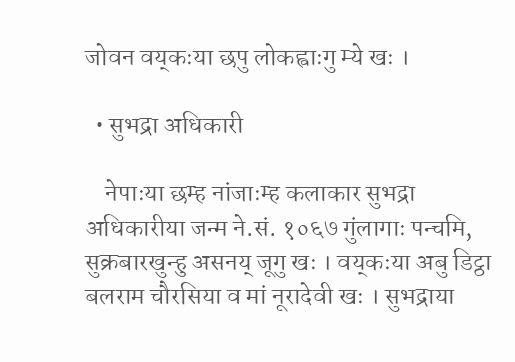जोवन वय्‌कःया छपु लोकह्वाःगु म्ये खः ।

  • सुभद्रा अधिकारी

    नेपाःया छम्ह नांजाःम्ह कलाकार सुभद्रा अधिकारीया जन्म ने.सं. १०६७ गुंलागाः पन्चमि, सुक्रबारखुन्हु असनय्‌ जूगु खः । वय्‌कःया अबु डिट्ठा बलराम चौरसिया व मां नूरादेवी खः । सुभद्राया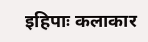इहिपाः कलाकार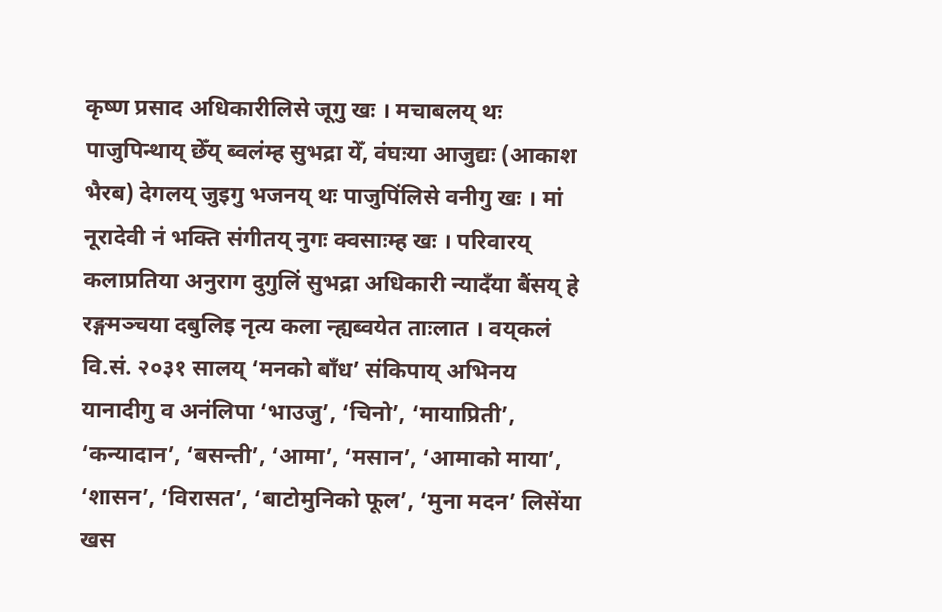कृष्ण प्रसाद अधिकारीलिसे जूगु खः । मचाबलय्‌ थः पाजुपिन्थाय्‌ छेँय्‌ ब्वलंम्ह सुभद्रा येँ, वंघःया आजुद्यः (आकाश भैरब) देगलय्‌ जुइगु भजनय्‌ थः पाजुपिंलिसे वनीगु खः । मां नूरादेवी नं भक्ति संगीतय्‌ नुगः क्वसाःम्ह खः । परिवारय्‌ कलाप्रतिया अनुराग दुगुलिं सुभद्रा अधिकारी न्यादँया बैंसय्‌ हे रङ्गमञ्चया दबुलिइ नृत्य कला न्ह्यब्वयेत ताःलात । वय्‌कलं वि.सं. २०३१ सालय्‌ ‘मनको बाँध’ संकिपाय्‌ अभिनय यानादीगु व अनंलिपा ‘भाउजु’, ‘चिनो’, ‘मायाप्रिती’, ‘कन्यादान’, ‘बसन्ती’, ‘आमा’, ‘मसान’, ‘आमाको माया’, ‘शासन’, ‘विरासत’, ‘बाटोमुनिको फूल’, ‘मुना मदन’ लिसेंया खस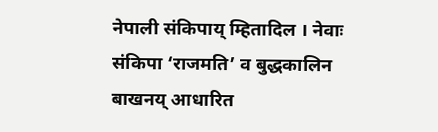नेपाली संकिपाय्‌ म्हितादिल । नेवाः संकिपा ‘राजमति’ व बुद्धकालिन बाखनय्‌ आधारित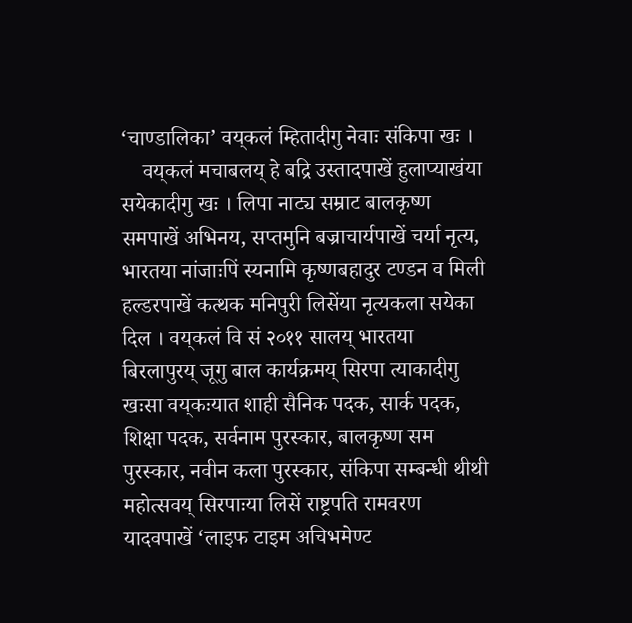‘चाण्डालिका’ वय्‌कलं म्हितादीगु नेवाः संकिपा खः ।
    वय्‌कलं मचाबलय्‌ हे बद्रि उस्तादपाखें हुलाप्याखंया सयेकादीगु खः । लिपा नाट्य सम्राट बालकृष्ण समपाखें अभिनय, सप्तमुनि बज्राचार्यपाखें चर्या नृत्य, भारतया नांजाःपिं स्यनामि कृष्णबहादुर टण्डन व मिली हल्डरपाखें कत्थक मनिपुरी लिसेंया नृत्यकला सयेका दिल । वय्‌कलं वि सं २०११ सालय्‌ भारतया बिरलापुरय्‌ जूगु बाल कार्यक्रमय्‌ सिरपा त्याकादीगु खःसा वय्‌कःयात शाही सैनिक पदक, सार्क पदक, शिक्षा पदक, सर्वनाम पुरस्कार, बालकृष्ण सम पुरस्कार, नवीन कला पुरस्कार, संकिपा सम्बन्धी थीथी महोत्सवय्‌ सिरपाःया लिसें राष्ट्रपति रामवरण यादवपाखें ‘लाइफ टाइम अचिभमेण्ट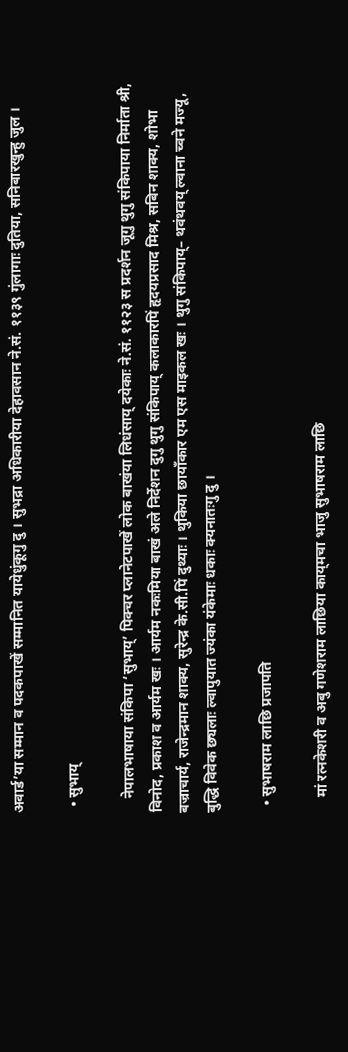अवार्ड’या सम्मान व पदकपाखें सम्मानित यायेधुंकूगु दु । सुभद्रा अधिकारीया देहावसान ने.सं. ११३९ गुंलागाः दुतिया, सनिबारखुन्हु जुल ।

  • सुभाय्‌

    नेपालभाषाया संकिपा ‘सुभाय्‌’ पिक्चर प्लानेटपाखें लोक बाखंया लिधंसाय्‌ दयेकाः ने.सं. ११२३ स प्रदर्शन जूगु थुगु संकिपाया निर्माता श्री, विनोद, प्रकाश व आर्यम खः । आर्यम नकःमिया बाखं अले निर्देशन दुगु थुगु संकिपाय्‌ कलाकारपिं हृदयप्रसाद मिश्र, सबिन शाक्य, शोभा बज्राचार्य, राजेन्द्रमान शाक्य, सुरेन्द्र के.सी.पिं दुथ्याः । थुकिया छायाँकार एम एस माइकल खः । थुगु संकिपाय्‌– थवंथवय्‌ ल्वाना च्वने मज्यू, बुद्धि विवेक छ्यलाः ल्वापुयात ज्यंका यंकेमाः धकाः क्यनातःगु दु ।

  • सुभाषराम लाछि प्रजापति

    मां रत्नकेशरी व अबु गणेशराम लाछिया काय्‌मचा भाजु सुभाषराम लाछि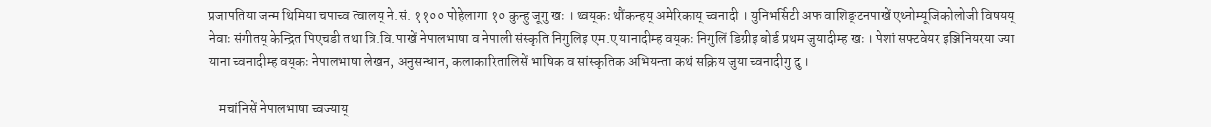प्रजापतिया जन्म थिमिया चपाच्व त्वालय् ने.सं. ११०० पोहेलागा १० कुन्हु जूगु खः । थ्वय्‌कः थौंकन्हय् अमेरिकाय् च्वनादी । युनिभर्सिटी अफ वाशिङ्टनपाखें एथ्नोम्यूजिकोलोजी विषयय् नेवाः संगीतय् केन्द्रित पिएचडी तथा त्रि.वि.पाखें नेपालभाषा व नेपाली संस्कृति निगुलिइ एम.ए यानादीम्ह वय्‌कः निगुलिं डिग्रीइ बोर्ड प्रथम जुयादीम्ह खः । पेशां सफ्टवेयर इञ्जिनियरया ज्या याना च्वनादीम्ह वय्‌कः नेपालभाषा लेखन, अनुसन्धान, कलाकारितालिसें भाषिक व सांस्कृतिक अभियन्ता कथं सक्रिय जुया च्वनादीगु दु ।

    मचांनिसें नेपालभाषा च्वज्याय्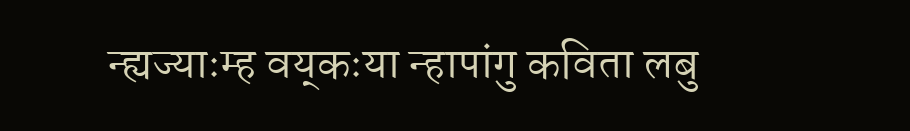न्ह्यज्याःम्ह वय्‌कःया न्हापांगु कविता लबु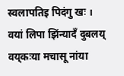स्वलापतिइ पिदंगु खः । वयां लिपा झिंन्यादँ दुबलय् वय्‌कःया मचासू नांया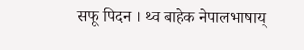सफू पिदन । थ्व बाहेक नेपालभाषाय्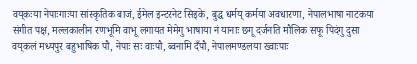वय्‌कःया नेपाःगाःया सांस्कृतिक बाजं, ईमेल इन्टरनेट सिइके, बुद्ध धर्मय् कर्मया अवधारणा, नेपालभाषा नाटकया संगीत पक्ष, मल्लकालीन रणभूमि वाभू लगायत मेमेगु भाषाया नं यानाः छगू दर्जनति मौलिक सफू पिदंगु दुसा वय्‌कलं मध्यपुर बहुभाषिक पौ, नेपाः सः वाःपौ, ब्वनामि दँपौ, नेपालमण्डलया ख्वाःपाः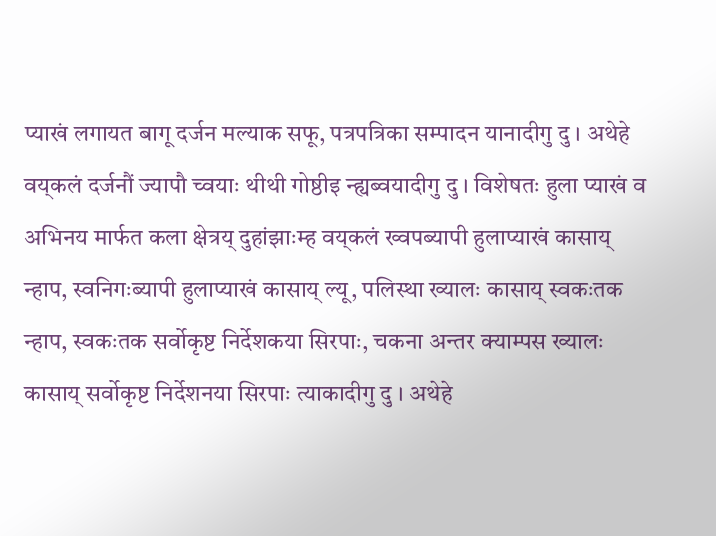प्याखं लगायत बागू दर्जन मल्याक सफू, पत्रपत्रिका सम्पादन यानादीगु दु । अथेहे वय्‌कलं दर्जनौं ज्यापौ च्वयाः थीथी गोष्ठीइ न्ह्यब्वयादीगु दु । विशेषतः हुला प्याखं व अभिनय मार्फत कला क्षेत्रय् दुहांझाःम्ह वय्‌कलं ख्वपब्यापी हुलाप्याखं कासाय् न्हाप, स्वनिगःब्यापी हुलाप्याखं कासाय् ल्यू, पलिस्था ख्यालः कासाय् स्वकःतक न्हाप, स्वकःतक सर्वोकृष्ट निर्देशकया सिरपाः, चकना अन्तर क्याम्पस ख्यालः कासाय् सर्वोकृष्ट निर्देशनया सिरपाः त्याकादीगु दु । अथेहे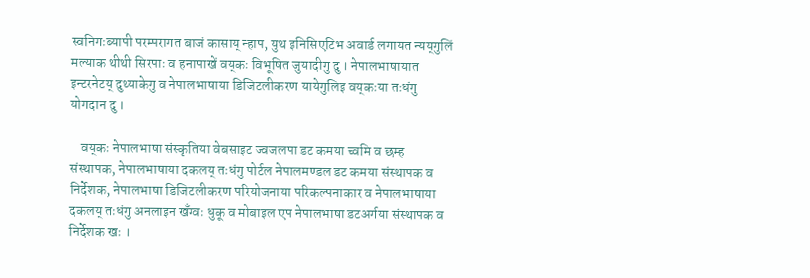स्वनिगःब्यापी परम्परागत बाजं कासाय् न्हाप, युथ इनिसिएटिभ अवार्ड लगायत न्यय्‌गुलिं मल्याक थीथी सिरपाः व हनापाखें वय्‌कः विभूषित जुयादीगु दु । नेपालभाषायात इन्टरनेटय् दुथ्याकेगु व नेपालभाषाया डिजिटलीकरण यायेगुलिइ वय्‌कःया तःधंगु योगदान दु ।

    वय्‌कः नेपालभाषा संस्कृतिया वेबसाइट ज्वजलपा डट कमया च्वमि व छम्ह संस्थापक, नेपालभाषाया दकलय् तःधंगु पोर्टल नेपालमण्डल डट कमया संस्थापक व निर्देशक, नेपालभाषा डिजिटलीकरण परियोजनाया परिकल्पनाकार व नेपालभाषाया दकलय् तःधंगु अनलाइन खँग्वः धुकू व मोबाइल एप नेपालभाषा डटअर्गया संस्थापक व निर्देशक खः ।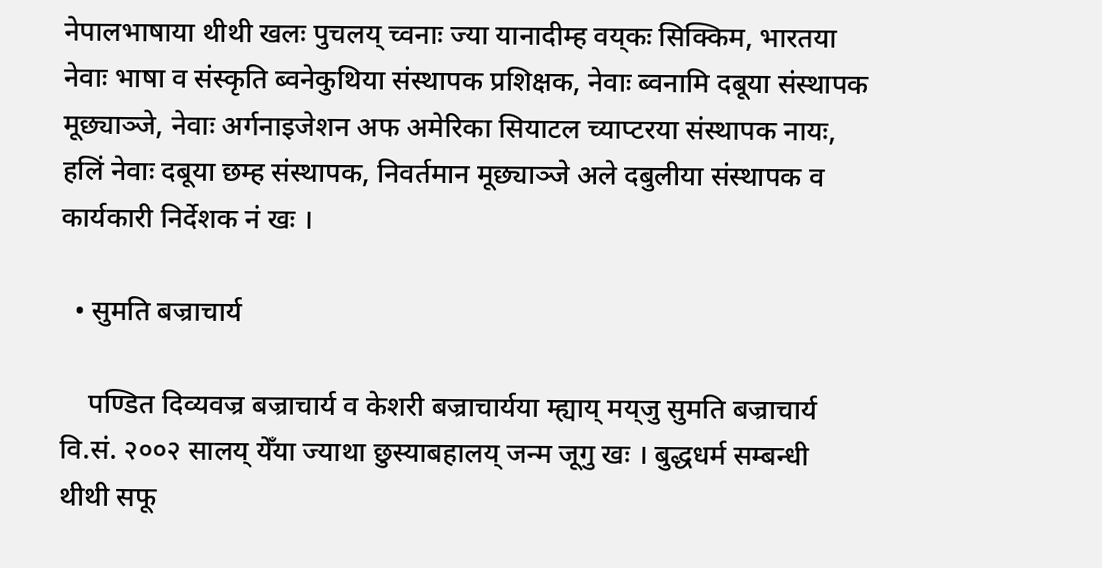नेपालभाषाया थीथी खलः पुचलय् च्वनाः ज्या यानादीम्ह वय्‌कः सिक्किम, भारतया नेवाः भाषा व संस्कृति ब्वनेकुथिया संस्थापक प्रशिक्षक, नेवाः ब्वनामि दबूया संस्थापक मूछ्याञ्जे, नेवाः अर्गनाइजेशन अफ अमेरिका सियाटल च्याप्टरया संस्थापक नायः, हलिं नेवाः दबूया छम्ह संस्थापक, निवर्तमान मूछ्याञ्जे अले दबुलीया संस्थापक व कार्यकारी निर्देशक नं खः ।

  • सुमति बज्राचार्य

    पण्डित दिव्यवज्र बज्राचार्य व केशरी बज्राचार्यया म्ह्याय् मय्‌जु सुमति बज्राचार्य वि.सं. २००२ सालय् येँया ज्याथा छुस्याबहालय् जन्म जूगु खः । बुद्धधर्म सम्बन्धी थीथी सफू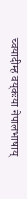च्वयादीम्ह वय्‌कःया नेपालभाषाय्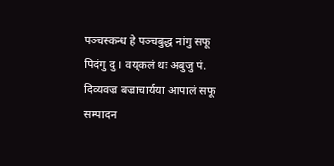पञ्चस्कन्ध हे पञ्चबुद्ध नांगु सफू पिदंगु दु । वय्‌कलं थः अबुजु पं. दिव्यवज्र बज्राचार्यया आपालं सफू सम्पादन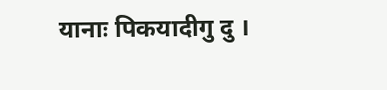यानाः पिकयादीगु दु ।